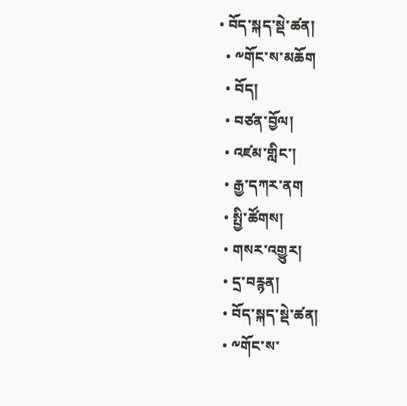• བོད་སྐད་སྡེ་ཚན།
  • ༸གོང་ས་མཆོག
  • བོད།
  • བཙན་བྱོལ།
  • འཛམ་གླིང་།
  • རྒྱ་དཀར་ནག
  • སྤྱི་ཚོགས།
  • གསར་འགྱུར།
  • དྲ་བརྙན།
  • བོད་སྐད་སྡེ་ཚན།
  • ༸གོང་ས་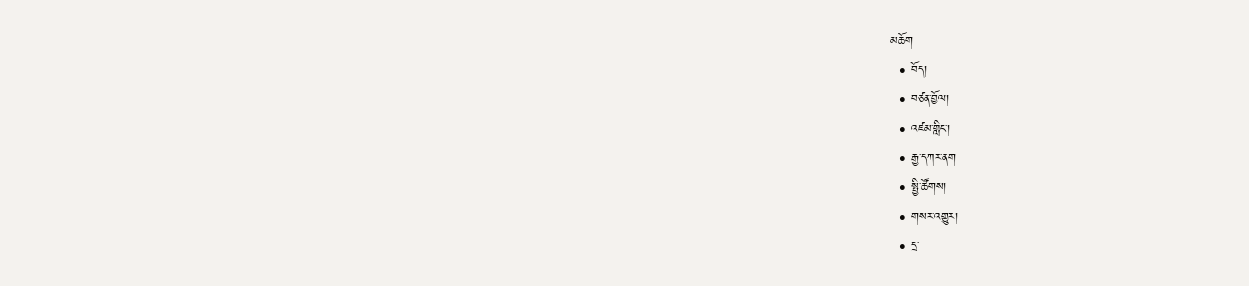མཆོག
  • བོད།
  • བཙན་བྱོལ།
  • འཛམ་གླིང་།
  • རྒྱ་དཀར་ནག
  • སྤྱི་ཚོགས།
  • གསར་འགྱུར།
  • དྲ་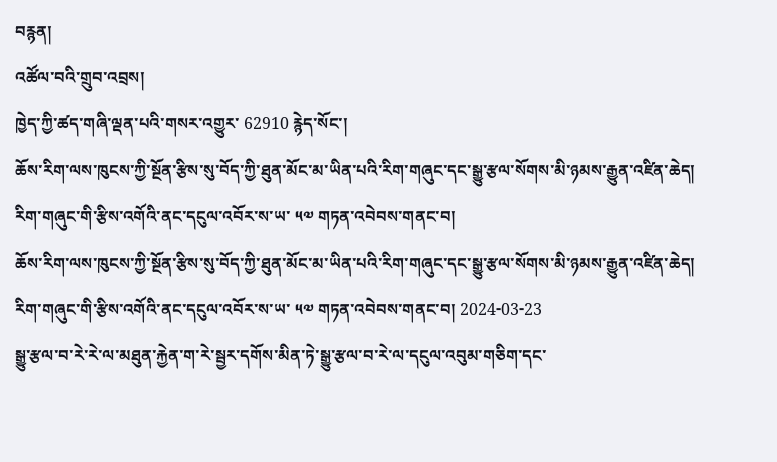བརྙན།
འཚོལ་བའི་གྲུབ་འབྲས།
ཁྱེད་ཀྱི་ཚད་གཞི་ལྡན་པའི་གསར་འགྱུར་ 62910 རྙེད་སོང་།
ཆོས་རིག་ལས་ཁུངས་ཀྱི་སྔོན་རྩིས་སུ་བོད་ཀྱི་ཐུན་མོང་མ་ཡིན་པའི་རིག་གཞུང་དང་སྒྱུ་རྩལ་སོགས་མི་ཉམས་རྒྱུན་འཛིན་ཆེད། རིག་གཞུང་གི་རྩིས་འགོའི་ནང་དངུལ་འབོར་ས་ཡ་ ༥༧ གཏན་འབེབས་གནང་བ།
ཆོས་རིག་ལས་ཁུངས་ཀྱི་སྔོན་རྩིས་སུ་བོད་ཀྱི་ཐུན་མོང་མ་ཡིན་པའི་རིག་གཞུང་དང་སྒྱུ་རྩལ་སོགས་མི་ཉམས་རྒྱུན་འཛིན་ཆེད། རིག་གཞུང་གི་རྩིས་འགོའི་ནང་དངུལ་འབོར་ས་ཡ་ ༥༧ གཏན་འབེབས་གནང་བ། 2024-03-23
སྒྱུ་རྩལ་བ་རེ་རེ་ལ་མཐུན་རྐྱེན་ག་རེ་སྦྱར་དགོས་མིན་ཏེ་སྒྱུ་རྩལ་བ་རེ་ལ་དངུལ་འབུམ་གཅིག་དང་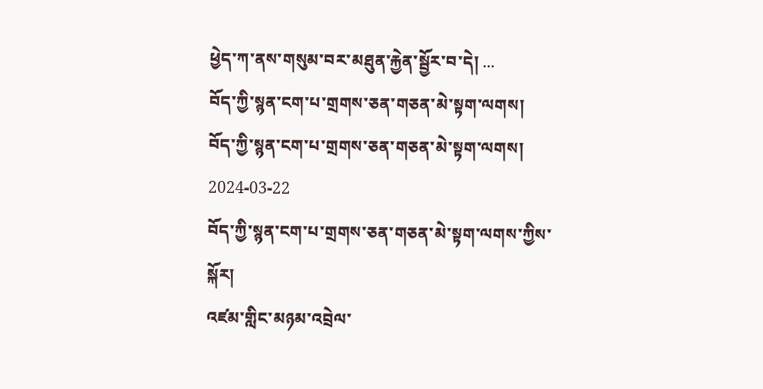ཕྱེད་ཀ་ནས་གསུམ་བར་མཐུན་རྐྱེན་སྦྱོར་བ་དེ། ...
བོད་ཀྱི་སྙན་ངག་པ་གྲགས་ཅན་གཅན་མེ་སྟག་ལགས།
བོད་ཀྱི་སྙན་ངག་པ་གྲགས་ཅན་གཅན་མེ་སྟག་ལགས། 2024-03-22
བོད་ཀྱི་སྙན་ངག་པ་གྲགས་ཅན་གཅན་མེ་སྟག་ལགས་ཀྱིས་སྐོར།
འཛམ་གླིང་མཉམ་འབྲེལ་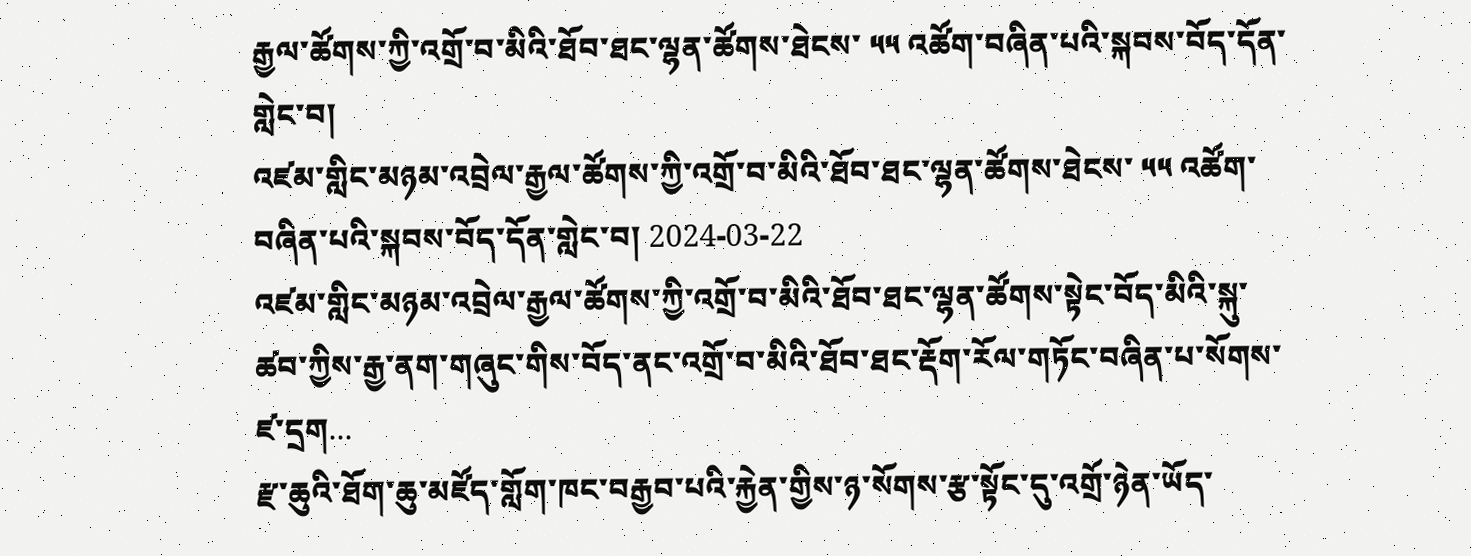རྒྱལ་ཚོགས་ཀྱི་འགྲོ་བ་མིའི་ཐོབ་ཐང་ལྷན་ཚོགས་ཐེངས་ ༥༥ འཚོག་བཞིན་པའི་སྐབས་བོད་དོན་གླེང་བ།
འཛམ་གླིང་མཉམ་འབྲེལ་རྒྱལ་ཚོགས་ཀྱི་འགྲོ་བ་མིའི་ཐོབ་ཐང་ལྷན་ཚོགས་ཐེངས་ ༥༥ འཚོག་བཞིན་པའི་སྐབས་བོད་དོན་གླེང་བ། 2024-03-22
འཛམ་གླིང་མཉམ་འབྲེལ་རྒྱལ་ཚོགས་ཀྱི་འགྲོ་བ་མིའི་ཐོབ་ཐང་ལྷན་ཚོགས་སྟེང་བོད་མིའི་སྐུ་ཚབ་ཀྱིས་རྒྱ་ནག་གཞུང་གིས་བོད་ནང་འགྲོ་བ་མིའི་ཐོབ་ཐང་རྡོག་རོལ་གཏོང་བཞིན་པ་སོགས་ཛ་དྲག...
རྫ་ཆུའི་ཐོག་ཆུ་མཛོད་གློག་ཁང་བརྒྱབ་པའི་རྐྱེན་གྱིས་ཉ་སོགས་རྩ་སྟོང་དུ་འགྲོ་ཉེན་ཡོད་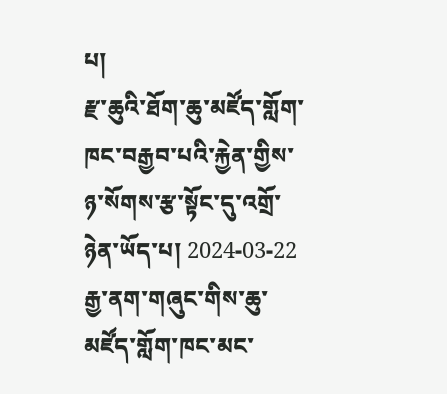པ།
རྫ་ཆུའི་ཐོག་ཆུ་མཛོད་གློག་ཁང་བརྒྱབ་པའི་རྐྱེན་གྱིས་ཉ་སོགས་རྩ་སྟོང་དུ་འགྲོ་ཉེན་ཡོད་པ། 2024-03-22
རྒྱ་ནག་གཞུང་གིས་ཆུ་མཛོད་གློག་ཁང་མང་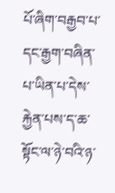པོ་ཞིག་བརྒྱབ་པ་དང་རྒྱག་བཞིན་པ་ཡིན་པ་དེས་རྐྱེན་པས་ད་ཆ་སྟོང་ལ་ཉེ་བའི་ཉ་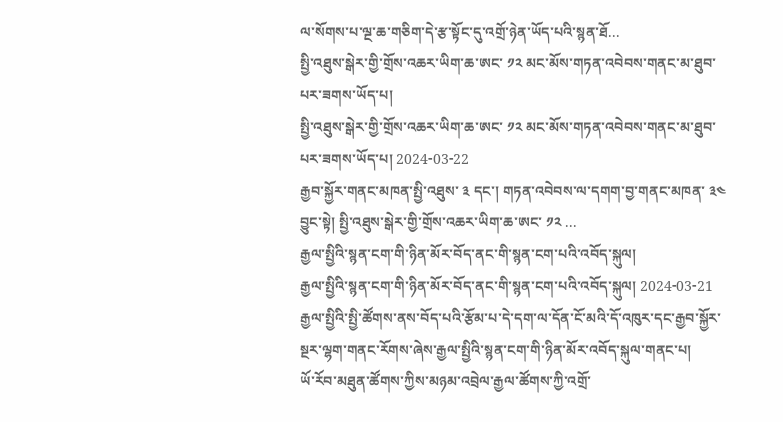ལ་སོགས་པ་ལྔ་ཆ་གཅིག་དེ་རྩ་སྟོང་དུ་འགྲོ་ཉེན་ཡོད་པའི་སྙན་ཐོ...
སྤྱི་འཐུས་སྒེར་གྱི་གྲོས་འཆར་ཡིག་ཆ་ཨང་ ༡༢ མང་མོས་གཏན་འབེབས་གནང་མ་ཐུབ་པར་ཟགས་ཡོད་པ།
སྤྱི་འཐུས་སྒེར་གྱི་གྲོས་འཆར་ཡིག་ཆ་ཨང་ ༡༢ མང་མོས་གཏན་འབེབས་གནང་མ་ཐུབ་པར་ཟགས་ཡོད་པ། 2024-03-22
རྒྱབ་སྐྱོར་གནང་མཁན་སྤྱི་འཐུས་ ༣ དང་། གཏན་འབེབས་ལ་དགག་བྱ་གནང་མཁན་ ༣༤ བྱུང་སྟེ། སྤྱི་འཐུས་སྒེར་གྱི་གྲོས་འཆར་ཡིག་ཆ་ཨང་ ༡༢ ...
རྒྱལ་སྤྱིའི་སྙན་ངག་གི་ཉིན་མོར་བོད་ནང་གི་སྙན་ངག་པའི་འབོད་སྐུལ།
རྒྱལ་སྤྱིའི་སྙན་ངག་གི་ཉིན་མོར་བོད་ནང་གི་སྙན་ངག་པའི་འབོད་སྐུལ། 2024-03-21
རྒྱལ་སྤྱིའི་སྤྱི་ཚོགས་ནས་བོད་པའི་རྩོམ་པ་དེ་དག་ལ་དོན་ངོ་མའི་དོ་འཁུར་དང་རྒྱབ་སྐྱོར་སྔར་ལྷག་གནང་རོགས་ཞེས་རྒྱལ་སྤྱིའི་སྙན་ངག་གི་ཉིན་མོར་འབོད་སྐུལ་གནང་པ།
ཡོ་རོབ་མཐུན་ཚོགས་ཀྱིས་མཉམ་འབྲེལ་རྒྱལ་ཚོགས་ཀྱི་འགྲོ་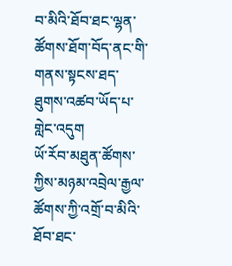བ་མིའི་ཐོབ་ཐང་ལྷན་ཚོགས་ཐོག་བོད་ནང་གི་གནས་སྟངས་ཐད་ཐུགས་འཚབ་ཡོད་པ་གླེང་འདུག
ཡོ་རོབ་མཐུན་ཚོགས་ཀྱིས་མཉམ་འབྲེལ་རྒྱལ་ཚོགས་ཀྱི་འགྲོ་བ་མིའི་ཐོབ་ཐང་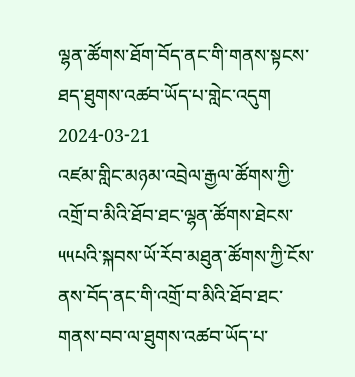ལྷན་ཚོགས་ཐོག་བོད་ནང་གི་གནས་སྟངས་ཐད་ཐུགས་འཚབ་ཡོད་པ་གླེང་འདུག 2024-03-21
འཛམ་གླིང་མཉམ་འབྲེལ་རྒྱལ་ཚོགས་ཀྱི་འགྲོ་བ་མིའི་ཐོབ་ཐང་ལྷན་ཚོགས་ཐེངས་༥༥པའི་སྐབས་ཡོ་རོབ་མཐུན་ཚོགས་ཀྱི་ངོས་ནས་བོད་ནང་གི་འགྲོ་བ་མིའི་ཐོབ་ཐང་གནས་བབ་ལ་ཐུགས་འཚབ་ཡོད་པ་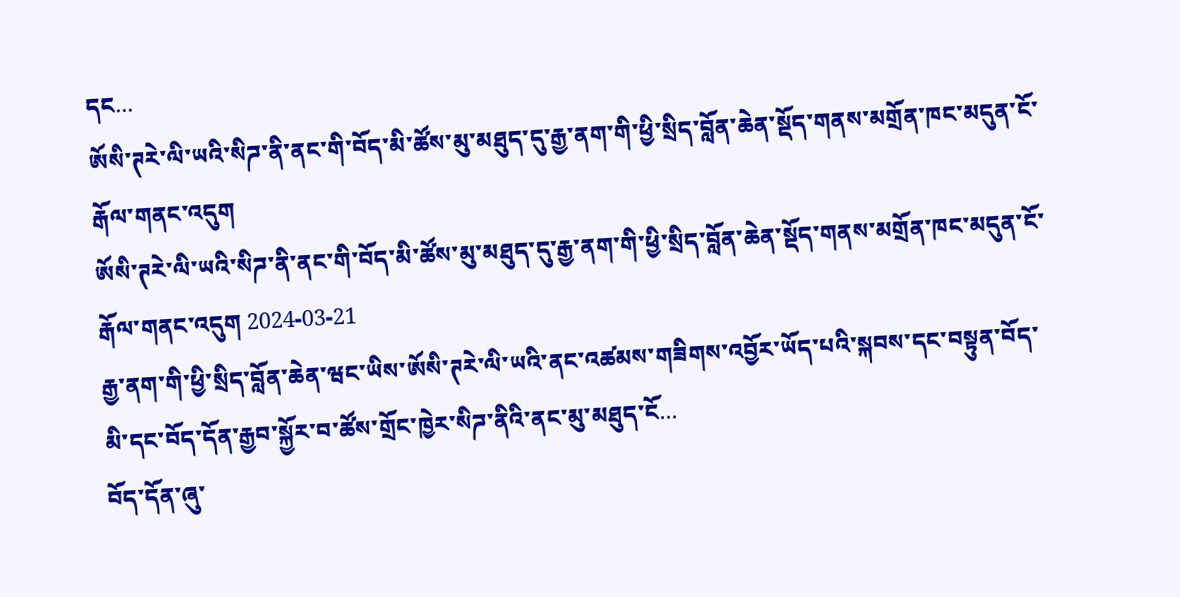དང...
ཨོསི་ཊརེ་ལི་ཡའི་སིཌ་ནི་ནང་གི་བོད་མི་ཚོས་མུ་མཐུད་དུ་རྒྱ་ནག་གི་ཕྱི་སྲིད་བློན་ཆེན་སྡོད་གནས་མགྲོན་ཁང་མདུན་ངོ་རྒོལ་གནང་འདུག
ཨོསི་ཊརེ་ལི་ཡའི་སིཌ་ནི་ནང་གི་བོད་མི་ཚོས་མུ་མཐུད་དུ་རྒྱ་ནག་གི་ཕྱི་སྲིད་བློན་ཆེན་སྡོད་གནས་མགྲོན་ཁང་མདུན་ངོ་རྒོལ་གནང་འདུག 2024-03-21
རྒྱ་ནག་གི་ཕྱི་སྲིད་བློན་ཆེན་ཝང་ཡིས་ཨོསི་ཊརེ་ལི་ཡའི་ནང་འཚམས་གཟིགས་འབྱོར་ཡོད་པའི་སྐབས་དང་བསྟུན་བོད་མི་དང་བོད་དོན་རྒྱབ་སྐྱོར་བ་ཚོས་གྲོང་ཁྱེར་སིཌ་ནིའི་ནང་མུ་མཐུད་ངོ...
བོད་དོན་ཞུ་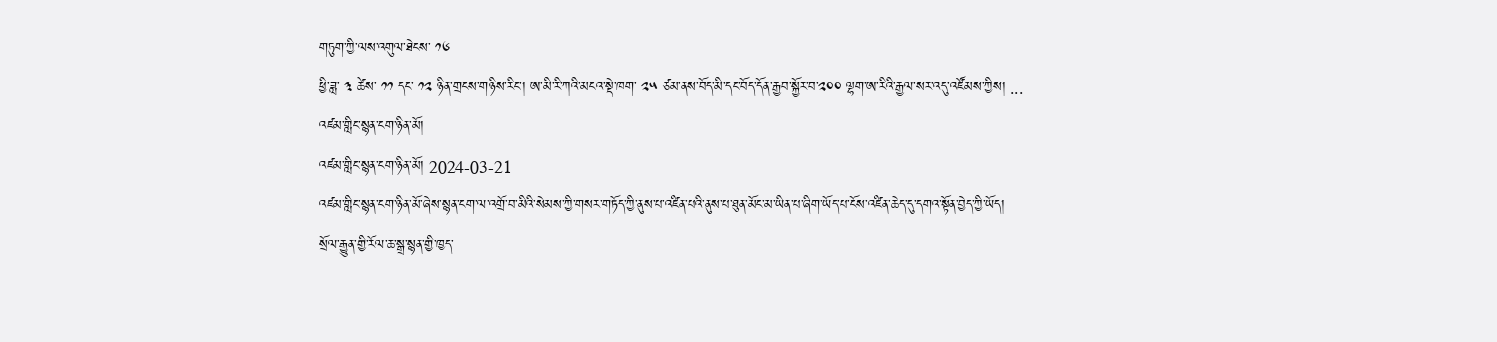གཏུག་ཀྱི་ལས་འགུལ་ཐེངས་ ༡༦
ཕྱི་ཟླ་ ༣ ཚེས་ ༡༡ དང་ ༡༢ ཉིན་གྲངས་གཉིས་རིང་། ཨ་མི་རི་ཀའི་མངའ་སྡེ་ཁག་ ༢༥ ཙམ་ནས་བོད་མི་དང་བོད་དོན་རྒྱབ་སྐྱོར་བ་༢༠༠ ལྷག་ཨ་རིའི་རྒྱལ་སར་འདུ་འཛོམས་ཀྱིས། ...
འཛམ་གླིང་སྙན་ངག་ཉིན་མོ།
འཛམ་གླིང་སྙན་ངག་ཉིན་མོ། 2024-03-21
འཛམ་གླིང་སྙན་ངག་ཉིན་མོ་ཞེས་སྙན་ངག་ལ་འགྲོ་བ་མིའི་སེམས་ཀྱི་གསར་གཏོད་ཀྱི་ནུས་པ་འཛིན་པའི་ནུས་པ་ཐུན་མོང་མ་ཡིན་པ་ཞིག་ཡོད་པ་ངོས་འཛིན་ཆེད་དུ་དགའ་སྟོན་བྱེད་ཀྱི་ཡོད།
སྲོལ་རྒྱུན་གྱི་རོལ་ཆ་སྒྲ་སྙན་གྱི་ཁྱད་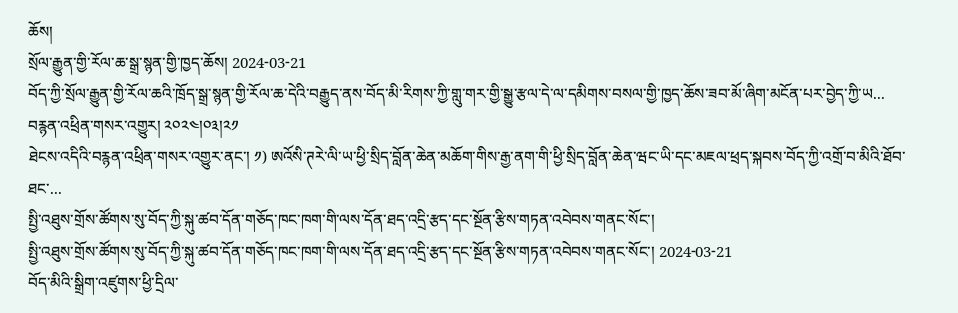ཆོས།
སྲོལ་རྒྱུན་གྱི་རོལ་ཆ་སྒྲ་སྙན་གྱི་ཁྱད་ཆོས། 2024-03-21
བོད་ཀྱི་སྲོལ་རྒྱུན་གྱི་རོལ་ཆའི་ཁྲོད་སྒྲ་སྙན་གྱི་རོལ་ཆ་དེའི་བརྒྱུད་ནས་བོད་མི་རིགས་ཀྱི་གླུ་གར་གྱི་སྒྱུ་རྩལ་དེ་ལ་དམིགས་བསལ་གྱི་ཁྱད་ཆོས་ཟབ་མོ་ཞིག་མངོན་པར་བྱེད་ཀྱི་ཡ...
བརྙན་འཕྲིན་གསར་འགྱུར། ༢༠༢༤།༠༣།༢༡
ཐེངས་འདིའི་བརྙན་འཕྲིན་གསར་འགྱུར་ནང་། ༡) ཨའོསི་ཊརེ་ལི་ཡ་ཕྱི་སྲིད་བློན་ཆེན་མཆོག་གིས་རྒྱ་ནག་གི་ཕྱི་སྲིད་བློན་ཆེན་ཝང་ཡི་དང་མཇལ་ཕྲད་སྐབས་བོད་ཀྱི་འགྲོ་བ་མིའི་ཐོབ་ཐང་...
སྤྱི་འཐུས་གྲོས་ཚོགས་སུ་བོད་ཀྱི་སྐུ་ཚབ་དོན་གཅོད་ཁང་ཁག་གི་ལས་དོན་ཐད་འདྲི་རྩད་དང་སྔོན་རྩིས་གཏན་འབེབས་གནང་སོང་།
སྤྱི་འཐུས་གྲོས་ཚོགས་སུ་བོད་ཀྱི་སྐུ་ཚབ་དོན་གཅོད་ཁང་ཁག་གི་ལས་དོན་ཐད་འདྲི་རྩད་དང་སྔོན་རྩིས་གཏན་འབེབས་གནང་སོང་། 2024-03-21
བོད་མིའི་སྒྲིག་འཛུགས་ཕྱི་དྲིལ་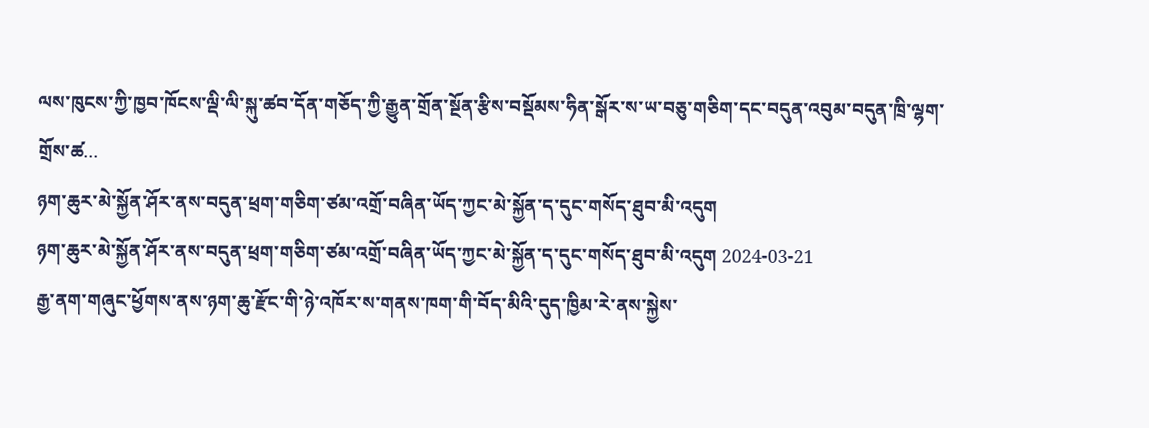ལས་ཁུངས་ཀྱི་ཁྱབ་ཁོངས་ལྡི་ལི་སྐུ་ཚབ་དོན་གཅོད་ཀྱི་རྒྱུན་གྲོན་སྔོན་རྩིས་བསྡོམས་ཧིན་སྒོར་ས་ཡ་བཅུ་གཅིག་དང་བདུན་འབུམ་བདུན་ཁྲི་ལྷག་གྲོས་ཚ...
ཉག་ཆུར་མེ་སྐྱོན་ཤོར་ནས་བདུན་ཕྲག་གཅིག་ཙམ་འགྲོ་བཞིན་ཡོད་ཀྱང་མེ་སྐྱོན་ད་དུང་གསོད་ཐུབ་མི་འདུག
ཉག་ཆུར་མེ་སྐྱོན་ཤོར་ནས་བདུན་ཕྲག་གཅིག་ཙམ་འགྲོ་བཞིན་ཡོད་ཀྱང་མེ་སྐྱོན་ད་དུང་གསོད་ཐུབ་མི་འདུག 2024-03-21
རྒྱ་ནག་གཞུང་ཕྱོགས་ནས་ཉག་ཆུ་རྫོང་གི་ཉེ་འཁོར་ས་གནས་ཁག་གི་བོད་མིའི་དུད་ཁྱིམ་རེ་ནས་སྐྱེས་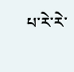པ་རེ་རེ་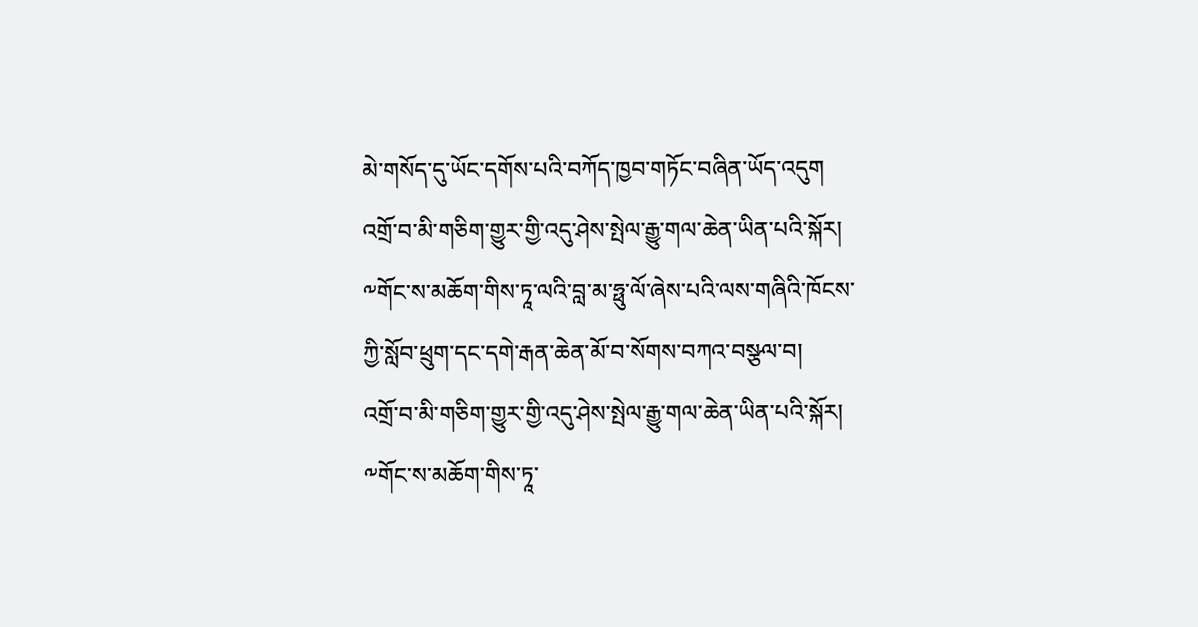མེ་གསོད་དུ་ཡོང་དགོས་པའི་བཀོད་ཁྱབ་གཏོང་བཞིན་ཡོད་འདུག
འགྲོ་བ་མི་གཅིག་གྱུར་གྱི་འདུ་ཤེས་སྤེལ་རྒྱུ་གལ་ཆེན་ཡིན་པའི་སྐོར། ༸གོང་ས་མཆོག་གིས་ཏཱ་ལའི་བླ་མ་ཧྥུ་ལོ་ཞེས་པའི་ལས་གཞིའི་ཁོངས་ཀྱི་སློབ་ཕྲུག་དང་དགེ་རྒན་ཆེན་མོ་བ་སོགས་བཀའ་བསྩལ་བ།
འགྲོ་བ་མི་གཅིག་གྱུར་གྱི་འདུ་ཤེས་སྤེལ་རྒྱུ་གལ་ཆེན་ཡིན་པའི་སྐོར། ༸གོང་ས་མཆོག་གིས་ཏཱ་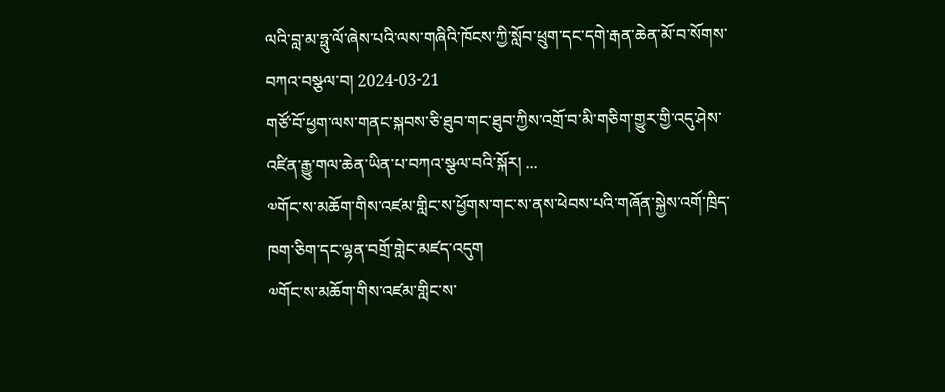ལའི་བླ་མ་ཧྥུ་ལོ་ཞེས་པའི་ལས་གཞིའི་ཁོངས་ཀྱི་སློབ་ཕྲུག་དང་དགེ་རྒན་ཆེན་མོ་བ་སོགས་བཀའ་བསྩལ་བ། 2024-03-21
གཙོ་བོ་ཕྱག་ལས་གནང་སྐབས་ཅི་ཐུབ་གང་ཐུབ་ཀྱིས་འགྲོ་བ་མི་གཅིག་གྱུར་གྱི་འདུ་ཤེས་འཛིན་རྒྱུ་གལ་ཆེན་ཡིན་པ་བཀའ་སྩལ་བའི་སྐོར། ...
༧གོང་ས་མཆོག་གིས་འཛམ་གླིང་ས་ཕྱོགས་གང་ས་ནས་ཕེབས་པའི་གཞོན་སྐྱེས་འགོ་ཁྲིད་ཁག་ཅིག་དང་ལྷན་བགྲོ་གླེང་མཛད་འདུག
༧གོང་ས་མཆོག་གིས་འཛམ་གླིང་ས་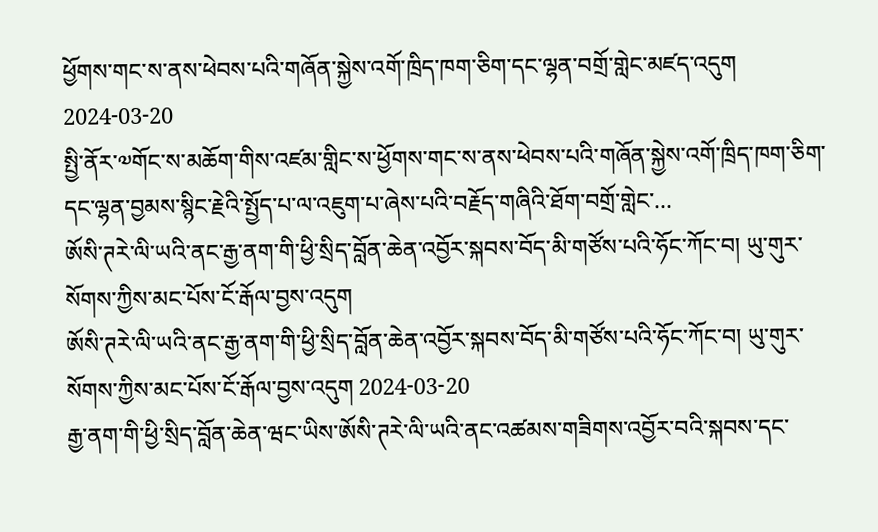ཕྱོགས་གང་ས་ནས་ཕེབས་པའི་གཞོན་སྐྱེས་འགོ་ཁྲིད་ཁག་ཅིག་དང་ལྷན་བགྲོ་གླེང་མཛད་འདུག 2024-03-20
སྤྱི་ནོར་༧གོང་ས་མཆོག་གིས་འཛམ་གླིང་ས་ཕྱོགས་གང་ས་ནས་ཕེབས་པའི་གཞོན་སྐྱེས་འགོ་ཁྲིད་ཁག་ཅིག་དང་ལྷན་བྱམས་སྙིང་རྗེའི་སྤྱོད་པ་ལ་འཇུག་པ་ཞེས་པའི་བརྗོད་གཞིའི་ཐོག་བགྲོ་གླེང་...
ཨོསི་ཊརེ་ལི་ཡའི་ནང་རྒྱ་ནག་གི་ཕྱི་སྲིད་བློན་ཆེན་འབྱོར་སྐབས་བོད་མི་གཙོས་པའི་ཧོང་ཀོང་བ། ཡུ་གུར་སོགས་ཀྱིས་མང་པོས་ངོ་རྒོལ་བྱས་འདུག
ཨོསི་ཊརེ་ལི་ཡའི་ནང་རྒྱ་ནག་གི་ཕྱི་སྲིད་བློན་ཆེན་འབྱོར་སྐབས་བོད་མི་གཙོས་པའི་ཧོང་ཀོང་བ། ཡུ་གུར་སོགས་ཀྱིས་མང་པོས་ངོ་རྒོལ་བྱས་འདུག 2024-03-20
རྒྱ་ནག་གི་ཕྱི་སྲིད་བློན་ཆེན་ཝང་ཡིས་ཨོསི་ཊརེ་ལི་ཡའི་ནང་འཚམས་གཟིགས་འབྱོར་བའི་སྐབས་དང་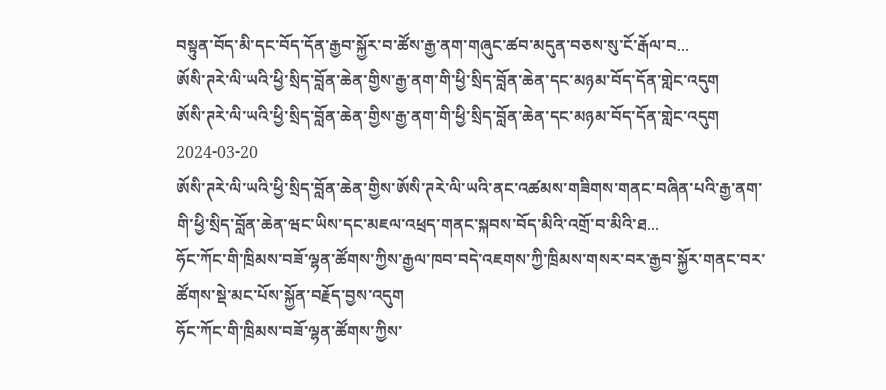བསྟུན་བོད་མི་དང་བོད་དོན་རྒྱབ་སྐྱོར་བ་ཚོས་རྒྱ་ནག་གཞུང་ཚབ་མདུན་བཅས་སུ་ངོ་རྒོལ་བ...
ཨོསི་ཊརེ་ལི་ཡའི་ཕྱི་སྲིད་བློན་ཆེན་གྱིས་རྒྱ་ནག་གི་ཕྱི་སྲིད་བློན་ཆེན་དང་མཉམ་བོད་དོན་གླེང་འདུག
ཨོསི་ཊརེ་ལི་ཡའི་ཕྱི་སྲིད་བློན་ཆེན་གྱིས་རྒྱ་ནག་གི་ཕྱི་སྲིད་བློན་ཆེན་དང་མཉམ་བོད་དོན་གླེང་འདུག 2024-03-20
ཨོསི་ཊརེ་ལི་ཡའི་ཕྱི་སྲིད་བློན་ཆེན་གྱིས་ཨོསི་ཊརེ་ལི་ཡའི་ནང་འཚམས་གཟིགས་གནང་བཞིན་པའི་རྒྱ་ནག་གི་ཕྱི་སྲིད་བློན་ཆེན་ཝང་ཡིས་དང་མཇལ་འཕྲད་གནང་སྐབས་བོད་མིའི་འགྲོ་བ་མིའི་ཐ...
ཧོང་ཀོང་གི་ཁྲིམས་བཟོ་ལྷན་ཚོགས་ཀྱིས་རྒྱལ་ཁབ་བདེ་འཇགས་ཀྱི་ཁྲིམས་གསར་བར་རྒྱབ་སྐྱོར་གནང་བར་ཚོགས་སྡེ་མང་པོས་སྐྱོན་བརྗོད་བྱས་འདུག
ཧོང་ཀོང་གི་ཁྲིམས་བཟོ་ལྷན་ཚོགས་ཀྱིས་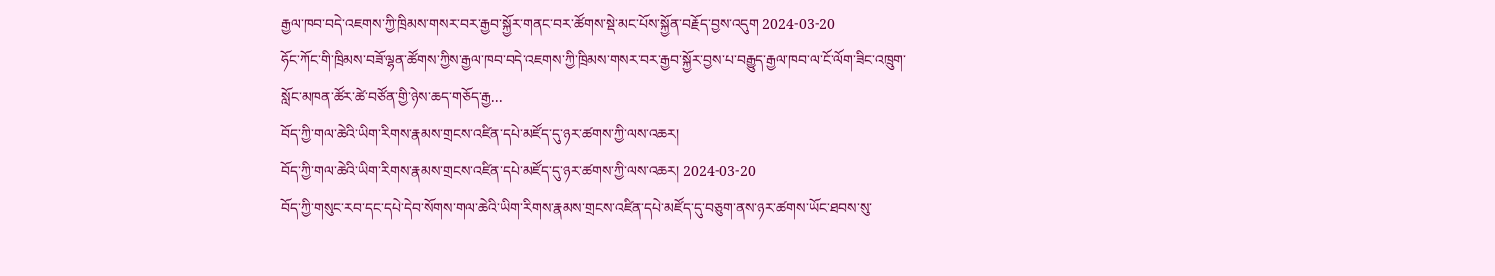རྒྱལ་ཁབ་བདེ་འཇགས་ཀྱི་ཁྲིམས་གསར་བར་རྒྱབ་སྐྱོར་གནང་བར་ཚོགས་སྡེ་མང་པོས་སྐྱོན་བརྗོད་བྱས་འདུག 2024-03-20
ཧོང་ཀོང་གི་ཁྲིམས་བཟོ་ལྷན་ཚོགས་ཀྱིས་རྒྱལ་ཁབ་བདེ་འཇགས་ཀྱི་ཁྲིམས་གསར་བར་རྒྱབ་སྐྱོར་བྱས་པ་བརྒྱུད་རྒྱལ་ཁབ་ལ་ངོ་ལོག་ཟིང་འཁྲུག་སློང་མཁན་ཚོར་ཚེ་བཙོན་གྱི་ཉེས་ཆད་གཅོད་རྒྱ...
བོད་ཀྱི་གལ་ཆེའི་ཡིག་རིགས་རྣམས་གྲངས་འཛིན་དཔེ་མཛོད་དུ་ཉར་ཚགས་ཀྱི་ལས་འཆར།
བོད་ཀྱི་གལ་ཆེའི་ཡིག་རིགས་རྣམས་གྲངས་འཛིན་དཔེ་མཛོད་དུ་ཉར་ཚགས་ཀྱི་ལས་འཆར། 2024-03-20
བོད་ཀྱི་གསུང་རབ་དང་དཔེ་དེབ་སོགས་གལ་ཆེའི་ཡིག་རིགས་རྣམས་གྲངས་འཛིན་དཔེ་མཛོད་དུ་བཅུག་ནས་ཉར་ཚགས་ཡོང་ཐབས་སུ་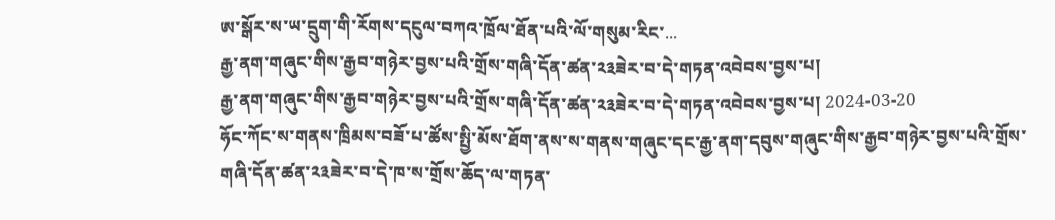ཨ་སྒོར་ས་ཡ་དྲུག་གི་རོགས་དངུལ་བཀའ་ཁྲོལ་ཐོན་པའི་ལོ་གསུམ་རིང་...
རྒྱ་ནག་གཞུང་གིས་རྒྱབ་གཉེར་བྱས་པའི་གྲོས་གཞི་དོན་ཚན་༢༣ཟེར་བ་དེ་གཏན་འབེབས་བྱས་པ།
རྒྱ་ནག་གཞུང་གིས་རྒྱབ་གཉེར་བྱས་པའི་གྲོས་གཞི་དོན་ཚན་༢༣ཟེར་བ་དེ་གཏན་འབེབས་བྱས་པ། 2024-03-20
ཧོང་ཀོང་ས་གནས་ཁྲིམས་བཟོ་པ་ཚོས་སྤྱི་མོས་ཐོག་ནས་ས་གནས་གཞུང་དང་རྒྱ་ནག་དབུས་གཞུང་གིས་རྒྱབ་གཉེར་བྱས་པའི་གྲོས་གཞི་དོན་ཚན་༢༣ཟེར་བ་དེ་ཁ་ས་གྲོས་ཆོད་ལ་གཏན་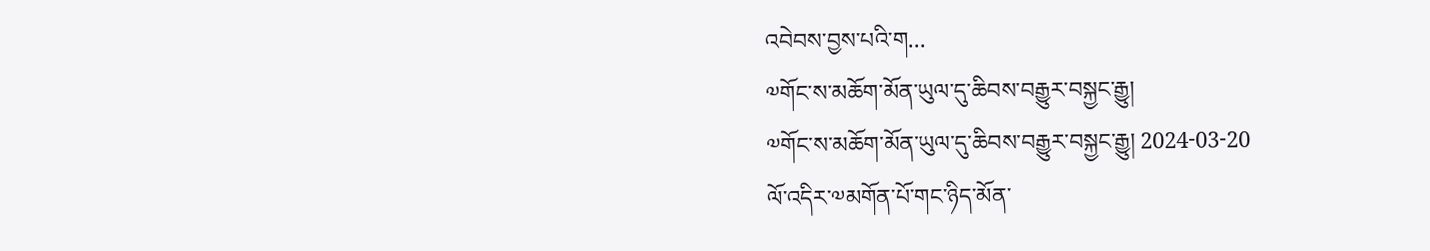འབེབས་བྱས་པའི་ག...
༧གོང་ས་མཆོག་མོན་ཡུལ་དུ་ཆིབས་བརྒྱུར་བསྐྱང་རྒྱུ།
༧གོང་ས་མཆོག་མོན་ཡུལ་དུ་ཆིབས་བརྒྱུར་བསྐྱང་རྒྱུ། 2024-03-20
ལོ་འདིར་༧མགོན་པོ་གང་ཉིད་མོན་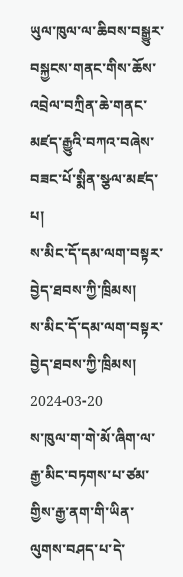ཡུལ་ཁུལ་ལ་ཆིབས་བསྒྱུར་བསྐྱངས་གནང་གིས་ཆོས་འབྲེལ་བཀྲིན་ཆེ་གནང་མཛད་རྒྱུའི་བཀའ་བཞེས་བཟང་པོ་སྨིན་སྩལ་མཛད་པ།
ས་མིང་དོ་དམ་ལག་བསྟར་བྱེད་ཐབས་ཀྱི་ཁྲིམས།
ས་མིང་དོ་དམ་ལག་བསྟར་བྱེད་ཐབས་ཀྱི་ཁྲིམས། 2024-03-20
ས་ཁུལ་ག་གེ་མོ་ཞིག་ལ་རྒྱ་མིང་བཏགས་པ་ཙམ་གྱིས་རྒྱ་ནག་གི་ཡིན་ལུགས་བཤད་པ་དེ་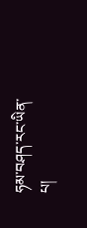ཧམ་བཤད་རང་ཡིན་པ།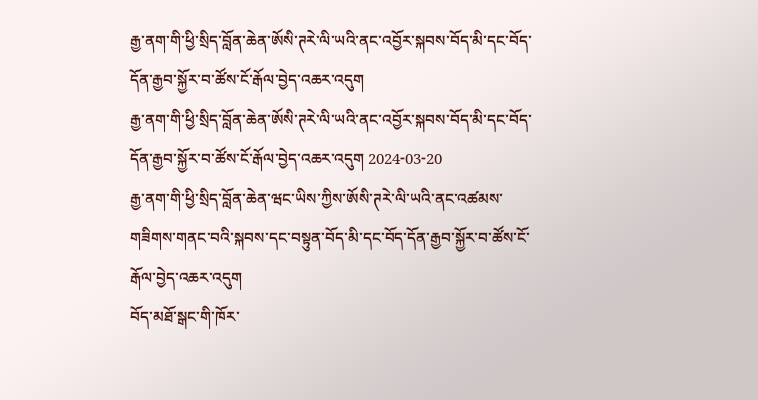རྒྱ་ནག་གི་ཕྱི་སྲིད་བློན་ཆེན་ཨོསི་ཊརེ་ལི་ཡའི་ནང་འབྱོར་སྐབས་བོད་མི་དང་བོད་དོན་རྒྱབ་སྐྱོར་བ་ཚོས་ངོ་རྒོལ་བྱེད་འཆར་འདུག
རྒྱ་ནག་གི་ཕྱི་སྲིད་བློན་ཆེན་ཨོསི་ཊརེ་ལི་ཡའི་ནང་འབྱོར་སྐབས་བོད་མི་དང་བོད་དོན་རྒྱབ་སྐྱོར་བ་ཚོས་ངོ་རྒོལ་བྱེད་འཆར་འདུག 2024-03-20
རྒྱ་ནག་གི་ཕྱི་སྲིད་བློན་ཆེན་ཝང་ཡིས་ཀྱིས་ཨོསི་ཊརེ་ལི་ཡའི་ནང་འཚམས་གཟིགས་གནང་བའི་སྐབས་དང་བསྟུན་བོད་མི་དང་བོད་དོན་རྒྱབ་སྐྱོར་བ་ཚོས་ངོ་རྒོལ་བྱེད་འཆར་འདུག
བོད་མཐོ་སྒང་གི་ཁོར་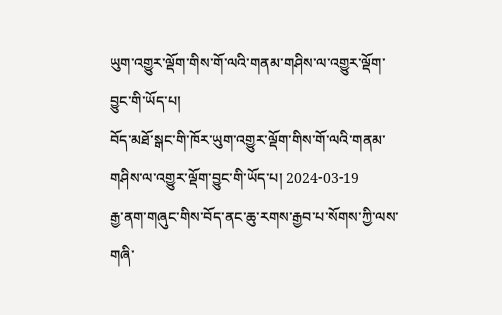ཡུག་འགྱུར་ལྡོག་གིས་གོ་ལའི་གནམ་གཤིས་ལ་འགྱུར་ལྡོག་བྱུང་གི་ཡོད་པ།
བོད་མཐོ་སྒང་གི་ཁོར་ཡུག་འགྱུར་ལྡོག་གིས་གོ་ལའི་གནམ་གཤིས་ལ་འགྱུར་ལྡོག་བྱུང་གི་ཡོད་པ། 2024-03-19
རྒྱ་ནག་གཞུང་གིས་བོད་ནང་ཆུ་རགས་རྒྱབ་པ་སོགས་ཀྱི་ལས་གཞི་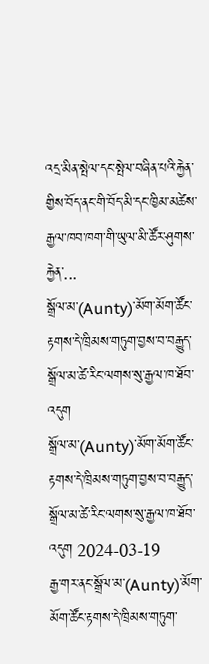འདྲ་མིན་སྤེལ་དང་སྤེལ་བཞིན་པའི་རྐྱེན་གྱིས་བོད་ནང་གི་བོད་མི་དང་ཁྱིམ་མཚེས་རྒྱལ་ཁབ་ཁག་གི་ཡུལ་མི་ཚོར་ཤུགས་རྐྱེན་...
སྒྲོལ་མ་(Aunty)་མོག་མོག་ཚོང་རྟགས་དེ་ཁྲིམས་གཏུག་བྱས་བ་བརྒྱུད་སྒྲོལ་མ་ཚེ་རིང་ལགས་སུ་རྒྱལ་ཁ་ཐོབ་འདུག
སྒྲོལ་མ་(Aunty)་མོག་མོག་ཚོང་རྟགས་དེ་ཁྲིམས་གཏུག་བྱས་བ་བརྒྱུད་སྒྲོལ་མ་ཚེ་རིང་ལགས་སུ་རྒྱལ་ཁ་ཐོབ་འདུག 2024-03-19
རྒྱ་གར་ནང་སྒྲོལ་མ་(Aunty)་མོག་མོག་ཚོང་རྟགས་དེ་ཁྲིམས་གཏུག་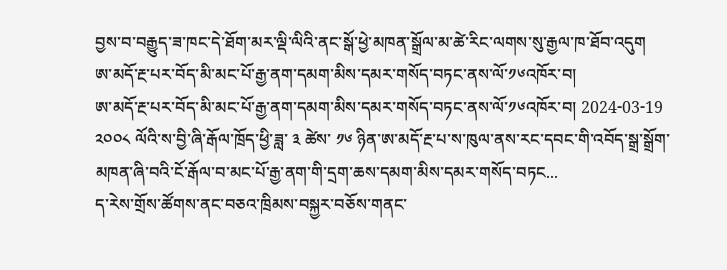བྱས་བ་བརྒྱུད་ཟ་ཁང་དེ་ཐོག་མར་ལྡི་ལིའི་ནང་སྒོ་ཕྱེ་མཁན་སྒྲོལ་མ་ཚེ་རིང་ལགས་སུ་རྒྱལ་ཁ་ཐོབ་འདུག
ཨ་མདོ་རྔ་པར་བོད་མི་མང་པོ་རྒྱ་ནག་དམག་མིས་དམར་གསོད་བཏང་ནས་ལོ་༡༦འཁོར་བ།
ཨ་མདོ་རྔ་པར་བོད་མི་མང་པོ་རྒྱ་ནག་དམག་མིས་དམར་གསོད་བཏང་ནས་ལོ་༡༦འཁོར་བ། 2024-03-19
༢༠༠༨ ལོའི་ས་བྱི་ཞི་རྒོལ་ཁྲོད་ཕྱི་ཟླ་ ༣ ཚེས་ ༡༦ ཉིན་ཨ་མདོ་རྔ་པ་ས་ཁུལ་ནས་རང་དབང་གི་འབོད་སྒྲ་སྒྲོག་མཁན་ཞི་བའི་ངོ་རྒོལ་བ་མང་པོ་རྒྱ་ནག་གི་དྲག་ཆས་དམག་མིས་དམར་གསོད་བཏང...
ད་རེས་གྲོས་ཚོགས་ནང་བཅའ་ཁྲིམས་བསྐྱར་བཅོས་གནང་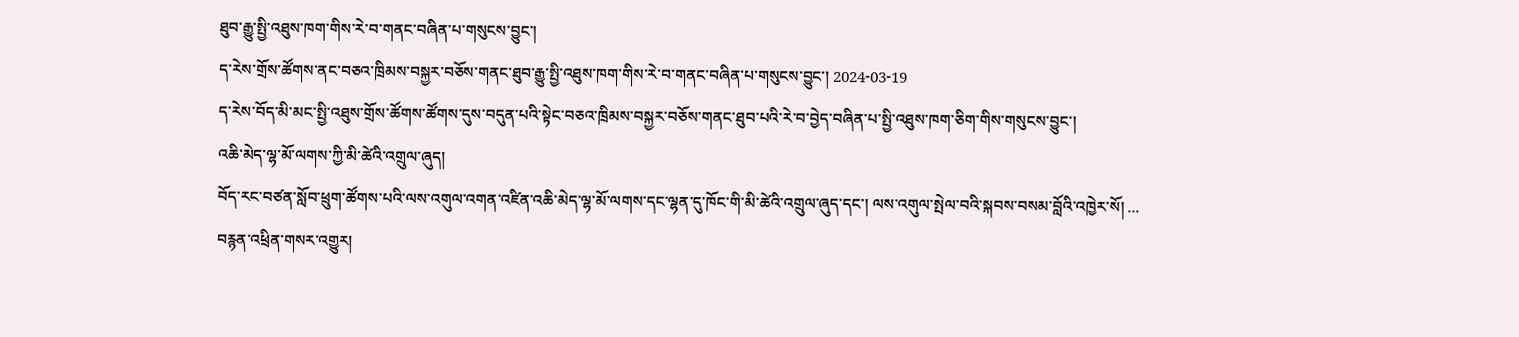ཐུབ་རྒྱུ་སྤྱི་འཐུས་ཁག་གིས་རེ་བ་གནང་བཞིན་པ་གསུངས་བྱུང་།
ད་རེས་གྲོས་ཚོགས་ནང་བཅའ་ཁྲིམས་བསྐྱར་བཅོས་གནང་ཐུབ་རྒྱུ་སྤྱི་འཐུས་ཁག་གིས་རེ་བ་གནང་བཞིན་པ་གསུངས་བྱུང་། 2024-03-19
ད་རེས་བོད་མི་མང་སྤྱི་འཐུས་གྲོས་ཚོགས་ཚོགས་དུས་བདུན་པའི་སྟེང་བཅའ་ཁྲིམས་བསྐྱར་བཅོས་གནང་ཐུབ་པའི་རེ་བ་བྱེད་བཞིན་པ་སྤྱི་འཐུས་ཁག་ཅིག་གིས་གསུངས་བྱུང་།
འཆི་མེད་ལྷ་མོ་ལགས་ཀྱི་མི་ཚེའི་འགྲུལ་ཞུད།
བོད་རང་བཙན་སློབ་ཕྲུག་ཚོགས་པའི་ལས་འགུལ་འགན་འཛིན་འཆི་མེད་ལྷ་མོ་ལགས་དང་ལྷན་དུ་ཁོང་གི་མི་ཚེའི་འགྲུལ་ཞུད་དང་། ལས་འགུལ་སྤེལ་བའི་སྐབས་བསམ་བློའི་འཁྱེར་སོ། ...
བརྙན་འཕྲིན་གསར་འགྱུར།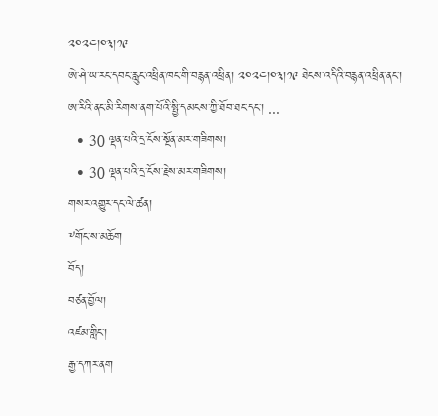༢༠༢༤།༠༣།༡༩
ཨེ་ཤེ་ཡ་རང་དབང་རླུང་འཕྲིན་ཁང་གི་བརྙན་འཕྲིན། ༢༠༢༤།༠༣།༡༩ ཐེངས་འདིའི་བརྙན་འཕྲིན་ནང་། ཨ་རིའི་ནང་མི་རིགས་ནག་པོའི་སྤྱི་དམངས་ཀྱི་ཐོབ་ཐང་དང་། ...
  • 30 ལྡན་པའི་དྲ་ངོས་སྔོན་མར་གཟིགས།
  • 30 ལྡན་པའི་དྲ་ངོས་རྗེས་མར་གཟིགས།
གསར་འགྱུར་དང་ལེ་ཚན།
༸གོང་ས་མཆོག
བོད།
བཙན་བྱོལ།
འཛམ་གླིང་།
རྒྱ་དཀར་ནག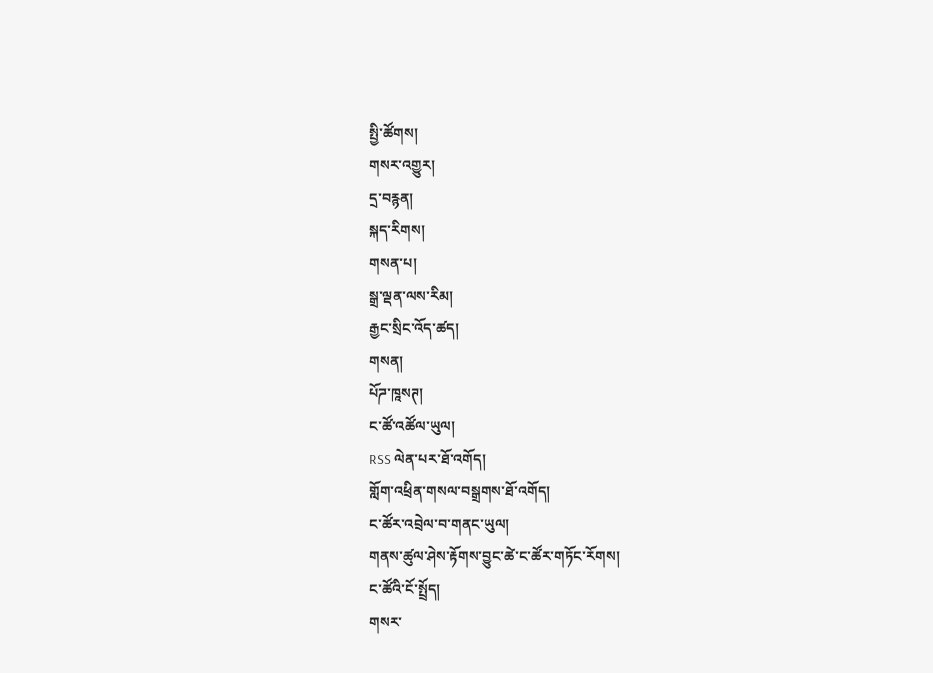སྤྱི་ཚོགས།
གསར་འགྱུར།
དྲ་བརྙན།
སྐད་རིགས།
གསན་པ།
སྒྲ་ལྡན་ལས་རིམ།
རྒྱང་སྲིང་འོད་ཚད།
གསན།
པོཌ་ཁཱསཊ།
ང་ཚོ་འཚོལ་ཡུལ།
RSS ལེན་པར་ཐོ་འགོད།
གློག་འཕྲིན་གསལ་བསྒྲགས་ཐོ་འགོད།
ང་ཚོར་འབྲེལ་བ་གནང་ཡུལ།
གནས་ཚུལ་ཤེས་རྟོགས་བྱུང་ཚེ་ང་ཚོར་གཏོང་རོགས།
ང་ཚོའི་ངོ་སྤྲོད།
གསར་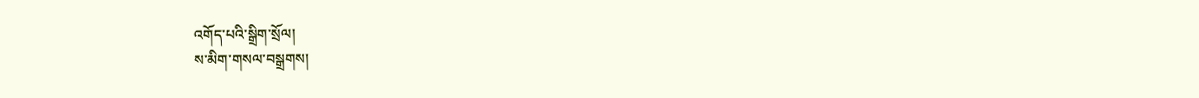འགོད་པའི་སྒྲིག་སྲོལ།
ས་མིག་གསལ་བསྒྲགས།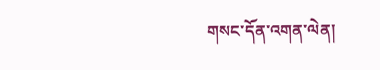གསང་དོན་འགན་ལེན།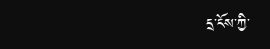དྲ་ངོས་ཀྱི་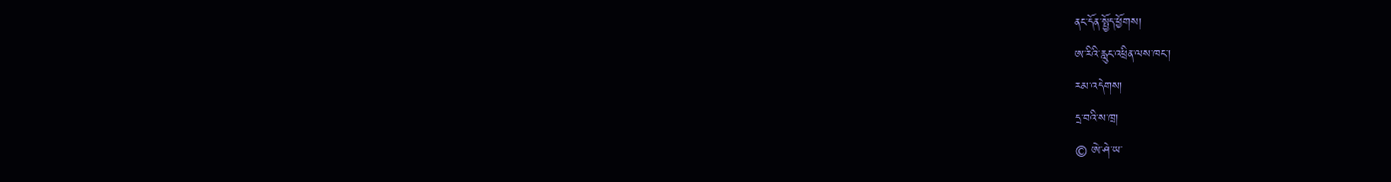ནང་དོན་སྤྱོད་ཕྱོགས།
ཨ་རིའི་རླུང་འཕྲིན་ལས་ཁང་།
རམ་འདེགས།
དྲ་བའི་ས་ཁྲ།
© ཨེ་ཤེ་ཡ་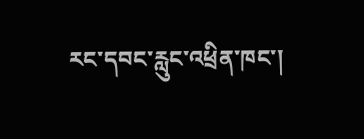རང་དབང་རླུང་འཕྲིན་ཁང་།